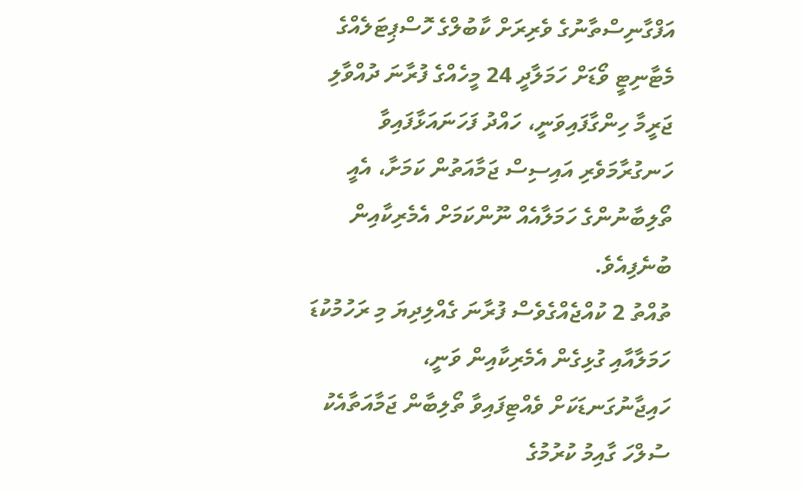އަފްގާނިސްތާނުގެ ވެރިރަށް ކާބުލްގެ ހޮސްޕިޓަލެއްގެ މެޓާނިޓީ ވޯޑަށް ހަމަލާދީ 24 މީހެއްގެ ފުރާނަ ދުއްވާލި ޖަރީމާ ހިންގާފައިވަނީ، ހައްދު ފަހަނައަޅާފައިވާ ހަނގުރާމަވެރި އައިސިސް ޖަމާއަތުން ކަމަށާ، އެއީ ތޯލިބާނުންގެ ހަމަލާއެއް ނޫންކަމަށް އެމެރިކާއިން ބުނެފިއެވެ.
ތުއްތު 2 ކުއްޖެއްގެވެސް ފުރާނަ ގެއްލިދިޔަ މި ރަހުމުކުޑަ ހަމަލާއާއި ގުޅިގެން އެމެރިކާއިން ވަނީ، ހައިޖާނުގަނޑަކަށް ވެއްޓިފައިވާ ތޯލިބާން ޖަމާއަތާއެކު ސުލްހަ ގާއިމު ކުރުމުގެ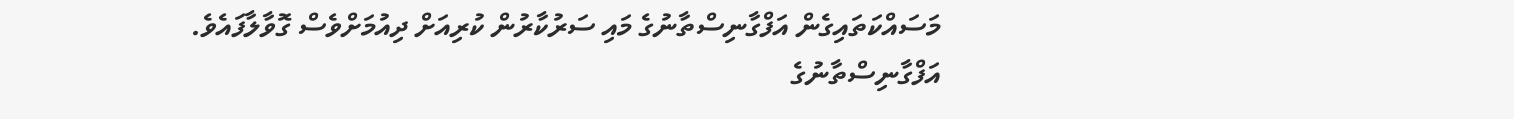މަސައްކަތައިގެން އަފްގާނިސްތާނުގެ މައި ސަރުކާރުން ކުރިއަށް ދިއުމަށްވެސް ގޮވާލާފައެވެ.
އަފްގާނިސްތާނުގެ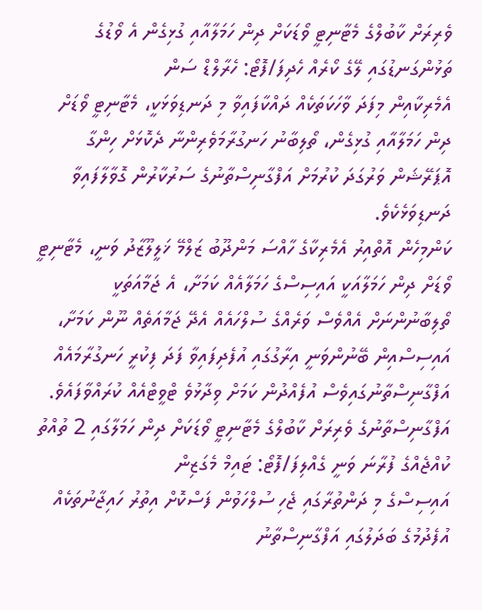ވެރިރަށް ކާބުލްގެ މެޓާނިޓީ ވޯޑަކަށް ދިން ހަމަލާއާއި ގުޅިގެން އެ ވޯޑުގެ ތަޅުންގަނޑުގައި ލޭގެ ކޯރެއް ހެދިފަ/ފޮޓޯ: ހެރާލްޑް ސަން
އެމެރިކާއިން މިފަދަ ވާހަކަތަކެއް ދައްކާފައިވާ މި ދަނޑިވަޅަކީ، މެޓާނިޓީ ވޯޑަށް ދިން ހަމަލާއާއި ގުޅިގެން، ތޯލިބާނު ހަނގުރާމަވެރިންނާ ދެކޮޅަށް ހިންގާ އޮޕަރޭޝަން ވަރުގަދަ ކުރުމަށް އަފްގާނިސްތާނުގެ ސަރުކާރުން ގޮވާލާފައިވާ ދަނޑިވަޅެކެވެ.
ކަންމިހެން އޮތްއިރު އެމެރިކާގެ ހާއްސަ މަންދޫބު ޒަލްމޭ ޚަލީލޫޒާދު ވަނީ، މެޓާނިޓީ ވޯޑަށް ދިން ހަމަލާއަކީ އައިސިސްގެ ހަމަލާއެއް ކަމަށާ، އެ ޖަމާއަތަކީ ތޯލިބާނުންނަށް އެއްވެސް ވަރެއްގެ ސުލްހައެއް އެދޭ ޖަމާއަތެއް ނޫން ކަމަށާ، އައިސިސްއިން ބޭނުންވަނީ އިރާގުގައި އުފެދިފައިވާ ފަދަ ފިކުރީ ހަނގުރާމައެއް އަފްގާނިސްތާނުގައިވެސް އުފެއްދުން ކަމަށް ވިދާޅުވެ ޓްވީޓްއެއް ކުރައްވާފައެވެ.
އަފްގާނިސްތާނުގެ ވެރިރަށް ކާބުލްގެ މެޓާނިޓީ ވޯޑަކަށް ދިން ހަމަލާގައި 2 ތުއްތު ކުއްޖެއްގެ ފުރާނަ ވަނީ ގެއްލިފަ/ފޮޓޯ: ޓައިމް މެގަޒިން
އައިސިސްގެ މި ދަންތުރާގައި ޖެހި ސުލްހަވުން ފަސްކޮށް އިތުރު ހައިޖާނުތަކެއް އުފެދުމުގެ ބަދަލުގައި އަފްގާނިސްތާނު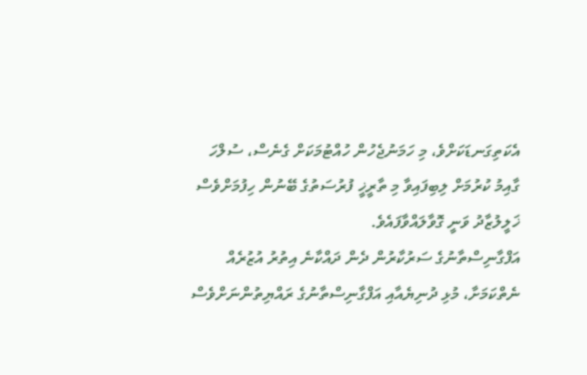އެކަތިގަނޑަކަށްވެ، މި ހަމަނުޖެހުން ހުއްޓުމަކަށް ގެނެސް، ސުލްހަ ގާއިމު ކުރުމަށް ލިބިފައިވާ މި ތާރީޚީ ފުރުސަތުގެ ބޭނުން ހިފުމަށްވެސް ޚަލީލުޒާދު ވަނީ ގޮވާލައްވާފައެވެ.
އަފްގާނިސްތާނުގެ ސަރުކާރުން ދެން ދައްކާނެ އިތުރު އުޒުރެއް ނެތްކަމަށާ، މުޅި ދުނިޔެއާއި އަފްގާނިސްތާނުގެ ރައްޔިތުންނަށްވެސް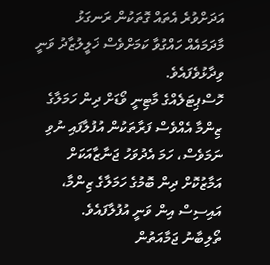އަދަށްވުރެ އެތައް ގޮތަކުން ރަނގަޅު މާދަމައެއް ހައްގުވާ ކަމަށްވެސް ޚަލީލުޒާދު ވަނީ ވިދާޅުވެފައެވެ.
ހޮސްޕިޓަލެއްގެ މާޓިނީ ވޯޑަށް ދިން ހަމަލާގެ ޒިންމާ އެއްވެސް ފަރާތަކުން އުފުލާފައި ނުވި ނަމަވެސް، ހަމަ އެދުވަހު ޖަނާޒާއަކަށް އަމާޒުކޮށް ދިން ބޮމުގެ ހަމަލާގެ ޒިންމާ، އައިސިސް އިން ވަނީ އުފުލާފައެވެ.
ތޯލިބާނު ޖަމާއަތުން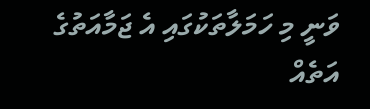ވަނީ މި ހަމަލާތަކުގައި އެ ޖަމާއަތުގެ އަތެއް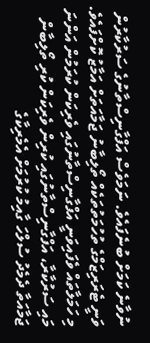ނުވާނެ ކަމަށް ބުނެފައެވެ. ނަމަވެސް އަފްގާނިސްތާނުގެ ސަރުކާރުން ވަނީ ޓެރަރިޒަމްގެ ތުހުމަތުތަކެއް ތޯލިބާނު ޖަމާއަތަށް އަމާޒު ކޮށްފައެވެ.
މި ހަމަލާތައް ވެފައިވަނީ އަފްގާނިސްތާނުގައި ވެރިކަން ކުރަމުން އަންނަ މައި ސަރުކާރާ، އަފްގާނިސްތާނުގައި ކުރިން ވެރިކަން ކުރި ތޯލިބާން ޖަމާއަތާ ދެމެދު ސުލްހަ ގާއިމު ކުރުމަށް އެމެރިކާގެ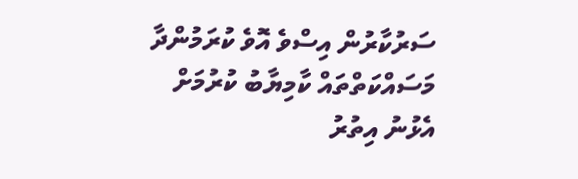ސަރުކާރުން އިސްވެ އޮވެ ކުރަމުންދާ މަސައްކަތްތައް ކާމިޔާބު ކުރުމަށް އެޅުނު އިތުރު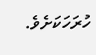ހުރަހަކަށެވެ.